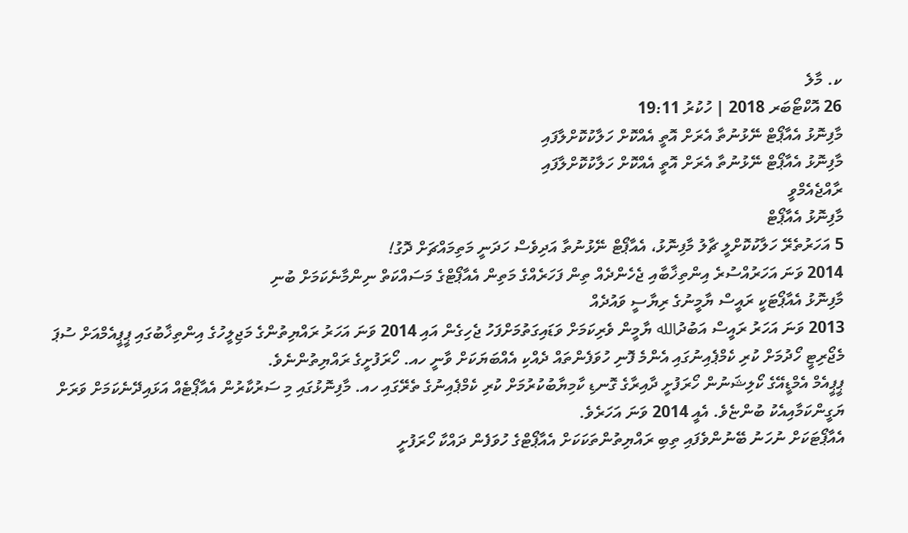ކ. މާލެ
26 އޮކްޓޯބަރ 2018 | ހުކުރު 19:11
މާފިނޮޅު އެއާޕޯޓް ނޭޅުނުތާ އެރަށް އޮތީ އެއްކޮށް ހަލާކުކޮށްލާފައި
މާފިނޮޅު އެއާޕޯޓް ނޭޅުނުތާ އެރަށް އޮތީ އެއްކޮށް ހަލާކުކޮށްލާފައި
ރާއްޖެއެމްވީ
މާފިނޮޅު އެއާޕޯޓް
5 އަހަރުތެރޭ ހަލާކުކޮށްލީ ޗާލު މާފިނޮޅު، އެއާޕޯޓް ނޭޅުނުތާ އަދިވެސް ހަދަނީ މަތިމައްޗަށް ދޮގު!
2014 ވަނަ އަހަރުއްސުރެ އިންތިޚާބާއި ޖެހެންދެއް ތިން ފަހަރެއްގެ މަތިން އެއާޕޯޓްގެ މަސައްކަތް ނިންމާނެކަމަށް ބުނި
މާފިނޮޅު އެއާޕޯޓަކީ ރައީސް ޔާމީނުގެ ރިޔާސީ ވައުދެއް
2013 ވަނަ އަހަރު ރައީސް އަބުދުالله ޔާމީން ވެރިކަމަށް ވަޑައިގަތުމަށްފަހު ޖެހިގެން އައި 2014 ވަނަ އަހަރު ރައްޔިތުންގެ މަޖިލީހުގެ އިންތިޚާބުގައި ޕީޕީއެމްއަށް ސުޕަ މެޖޯރިޓީ ހޯދުމަށް ކުރި ކެމްޕެއިނުގައި އެންމެ ފޮނި ހުވަފެންތައް ދެއްކި އެއްބަޔަކަށް ވާނީ ހއ. ހޯރަފުށީގެ ރައްޔިތުންނެވެ.
ޕީޕީއެމް އެމްޑީއޭގެ ކޯލިޝަނުން ހޯރަފުށީ ދާއިރާގެ ގޮނޑި ކާމިޔާބުކުރުމަށް ކުރި ކެމްޕެއިނުގެ ތެރޭގައި ހއ. މާފިނޮޅުގައި މި ސަރުކާރުން އެއާޕޯޓެއް އަޅައިދޭނެކަމަށް ވަރަށް ޔަގީންކަމާއިއެކު ބުންޏެވެ. އެއީ 2014 ވަނަ އަހަރެވެ.
އެއާޕޯޓަކަށް ނުހަނު ބޭނުންވެފައި ތިބި ރައްޔިތުންތަކަކަށް އެއާޕޯޓްގެ ހުވަފެން ދައްކާ ހޯރަފުށީ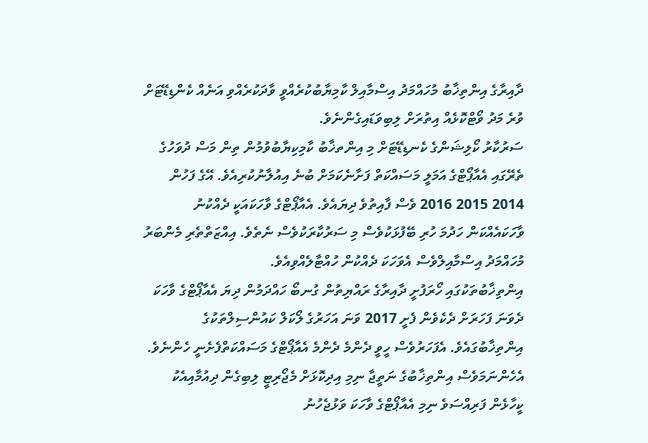ދާއިރާގެ އިންތިޚާބު މުހައްމަދު އިސްމާއިލް ކާމިޔާބުކުރެއްވީ ވާދަކުރެއްވި އަނެއް ކެންޑިޑޭޓަށް ވުރެ މަދު ވޯޓްކޮޅެއް އިތުރަށް ލިބިވަޑައިގެންނެވެ.
ސަރުކާރު ކޯލިޝަންގެ ކެނޑިޑޭޓަށް މި އިންތޚާބު ކާމިކިޔާބުވުމުން ތިން މަސް ދުވަހުގެ ތެރޭގައި އެއާޕޯޓްގެ އަމަލީ މަސައްކަތް ފަށާނެކަމަށް ބުނެ އިއުލާނުކުރިއެވެ. އޭގެ ފަހުން 2014 2015 2016 ވެސް ފާއިތުވެ ދިޔައެވެ. އެއާޕޯޓްގެ ވާހަކައަކީ ދެއްކުނު ވާހަކައެއްކަން ހަދުމަ ހުރި ބޭފުޅަކުވެސް މި ސަރުކާރަކުވެސް ނެތެވެ. އިއްޒަތްތެރި މެންބަރު މުހައްމަދު އިސްމާއިލްވެސް އެވަހަކަ ދެއްކުން ހުއްޓާލެއްވިއެވެ.
އިންތިޚާބުތަކުގައި ހޯރަފުށީ ދާއިރާގެ ރައްޔިތުން ގުނބޯ ހައްދަމުން ދިޔަ އެއާޕޯޓްގެ ވާހަކަ ދެވަނަ ފަހަރަށް ދެކެވެން ފެށީ 2017 ވަނަ އަހަރުގެ ލޯކަލް ކައުންސިލްތަކުގެ އިންތިޚާބުގައެވެ. އެފަހަރުވެސް ހީވީ ދެންމެ ދެންމެ އެއާޕޯޓްގެ މަސައްކަތްފެށެނީ ހެންނެވެ. އެހެންނަމަވެސް އިންތިޚާބުގެ ނަތީޖާ ނިމި އިދިކޮޅަށް މެޖޯރިޓީ ލިބިގެން ދިއުމާއިއެކު ކީހާޅެން ފަރިއްސަވެ ނިމި އެއާޕޯޓްގެ ވާހަކަ ވަޅުޖެހުނު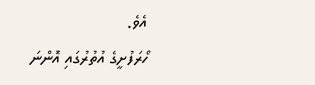އެވެ.
ހޯރަފުށީގެ އުތުރުގައި އޮންނަ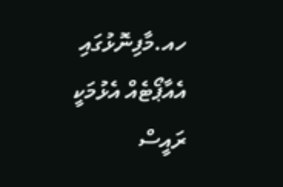ހއ.މާފިނޮޅުގައި އެއާޕޯޓެއް އެޅުމަކީ ރައީސް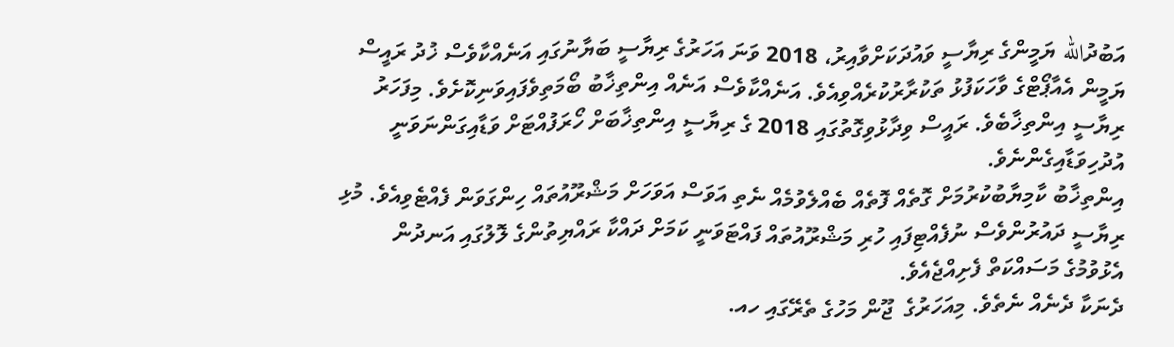އަބުދުالله ޔަމީންގެ ރިޔާސީ ވައުދަކަށްވާއިރު، 2018 ވަނަ އަހަރުގެ ރިޔާސީ ބަޔާނުގައި އަނެއްކާވެސް ޚުދު ރައީސް ޔަމީން އެއާޕޯޓްގެ ވާހަކަފުޅު ތަކުރާރުކުރެއްވިއެވެ. އަނެއްކާވެސް އަނެއް އިންތިޚާބު ބޯމަތިވެފައިވަނިކޮށެވެ. މިފަހަރު ރިޔާސީ އިންތިޚާބެވެ. ރައީސް ވިދާޅުވިގޮތުގައި 2018 ގެ ރިޔާސީ އިންތިޚާބަށް ހޯރަފުއްޓަށް ވަޑާއިގަންނަވަނީ އުދުހިވަޑާއިގެންނެވެ.
އިންތިޚާބު ކާމިޔާބުކުރުމަށް ގޮތެއް ފޮތެއް ބެއްލެވުމެއް ނެތި އަވަސް އަވަހަށް މަޝްރޫއުތައް ހިންގަވަން ފެއްޓެވިއެވެ. މުޅި ރިޔާސީ ދައުރުންވެސް ނުފެއްޓިފައި ހުރި މަޝްރޫއުތައް ފައްޓަވަނީ ކަމަށް ދައްކާ ރައްޔިތުންގެ ލޮލުގައި އަނދުން އެޅުވުމުގެ މަސައްކަތް ފެށިއްޖެއެވެ.
ދެނަކާ ދެނެއް ނެތެވެ. މިއަހަރުގެ  ޖޫން މަހުގެ ތެރޭގައި ހއ.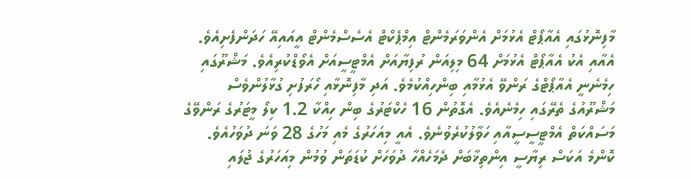މާފިނޮޅުގައި އެއާޕޯޓް އެޅުމަށް އެންވަރަމެންޓް އިމްޕެކްޓް އެސެސްމެންޓް އީއައިއޭ ހަދަންފެށިއެވެ. އެއާއި އެކު އެއާޕޯޓް އެޅުމަށް 64 މިލިއަން ރުފިޔާއަށް އެމްޓީސީއަށް އެވޯޑްކުރިއެވެ. މަޝްރޫގައި ހިމެނެނީ އެއާޕޯޓްގެ ރަންވޭ އެޅުމާއި ބިންހިއްކުމެވެ. އަދި މާފިނޮޅާއި ހޯރަފުށި ގުޅާލުންވެސް މަޝްރޫއުގެ ތެރޭގައި ހިމެނެއެވެ. އެގޮތުން 16 ހެކްޓަރުގެ ބިން ހިއްކާ 1.2 ކިލޯ މީޓަރުގެ ރަންވޭގެ މަސައްކަތް އެމްޓީސީސީއާއި ހަވާލުކުރެވުނެވެ. އެއީ މިއަހަރުގެ މެއި މަހުގެ 28 ވަނަ ދުވަހުއެވެ.
ކޮންމެ އަކަސް ރިޔާސީ އިންތިޚާބަށް ދެމަހެއްހާ ދުވަހަށް ކުޑަތަން ވުމުން މިއަހަރުގެ ޖުލައި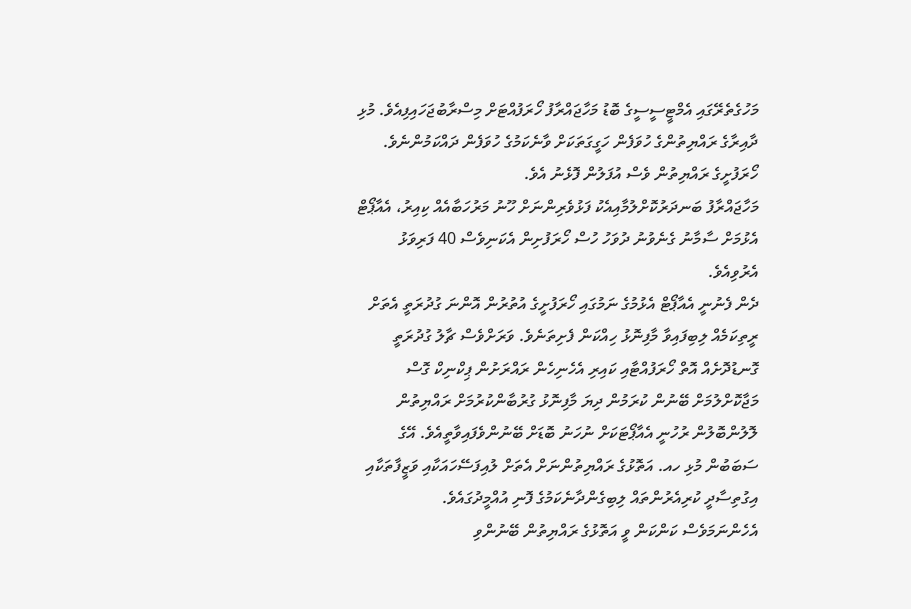މަހުގެތެރޭގައި އެމްޓީސީސީގެ ބޮޑު މަހާޖައްރާފު ހޯރަފުއްޓަށް މިސްރާބުޖަހައިފިއެވެ. މުޅި ދާއިރާގެ ރައްޔިތުންގެ ހުވަފެން ހަގީގަތަކަށް ވާނެކަމުގެ ހުވަފެން ދައްކަމުންނެވެ. ހޯރަފުށީގެ ރައްޔިތުން ވެސް އުފަލުން ފޮޅެނު އެވެ.
މަހާޖައްރާފު ބަނދަރުކޮށްލުމާއިއެކު ފަޅުވެރިންނަށް ހޫނު މަރުހަބާއެއް ކިއިރު، އެއާޕޯޓް އެޅުމަށް ސާމާނު ގެނެވުނު ދުވަހު ހުސް ހޯރަފުށިން އެކަނިވެސް 40 ފަރިވަޅު އެރުވިއެވެ.
ދެން ފެނުނީ އެއާޕޯޓް އެޅުމުގެ ނަމުގައި ހޯރަފުށީގެ އުތުރުން އޮންނަ ގުދުރަތީ އެތަށް ރީތިކަމެއް ލިބިފައިވާ މާފިނޮޅު ހިއްކަން ފެށިތަނެވެ. ވަރަށްވެސް ޗާލު ގުދުރަތީ ގޮނޑުދޮށެއް އޮތް ހޯރަފުއްޓާއި ކައިރި އެހެނިހެން ރައްރަށުން ޕިކްނިކް ގޮސް މަޖާކޮށްލުމަށް ބޭނުން ކުރަމުން ދިޔަ މާފިނޮޅު ގުރުބާންކުރުމަށް ރައްޔިތުން ލޮލުންބޮލުން ރުހުނީ އެއާޕޯޓަކަށް ނުހަނު ބޮޑަށް ބޭނުންވެފައިވާތީއެވެ. އޭގެ ސަބަބުން މުޅި ހއ. އަތޮޅުގެ ރައްޔިތުންނަށް އެތަށް ލުއިފަސޭހައަކާއި ވަޒީފާތަކާއި އިގުތިސާދީ ކުރިއެރުންތައް ލިބިގެންދާނެކަމުގެ ފޮނި އުއްމީދުގައެވެ.
އެހެންނަމަވެސް ކަންކަން ވީ އަތޮޅުގެ ރައްޔިތުން ބޭނުންވި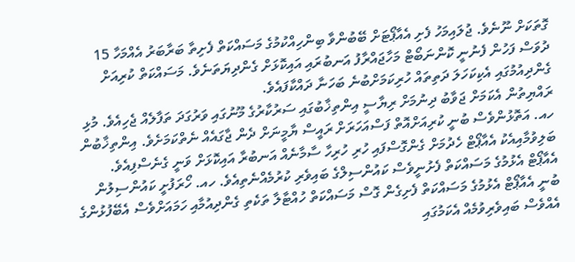ގޮތަކަށް ނޫނެވެ. ޖުލައިމަހު ފެށި އެއާޕޯޓަށް ބޭބުންވާ ބިންހިއްކުމުގެ މަސައްކަތް ފެށިތާ ބަރާބަރު އެއްމަހާ 15 ދުވަސް ފަހުން ފެނުނީ ކޮންނަބޯޓް މަހާޖައްރާފު އަނބުރައި އައިކޮޅަށް ގެންދިޔަތަނެވެ. މަސައްކަތް ކުރިއަށް ގެންދިއުމުގައި އެކިކަހަލަ ދަތިތައް ހުރިކަމަށްބުނެ ބަހަނާ ދައްކާފައެވެ.
ރައްޔިތުން އެކަމަށް ޖަވާބު ދިނުމަށް ރިޔާސީ އިންތިޚާބުގައި ސަރުކާރުގެ މޫނުގައި ވަރުގަދަ ތަފާލެއް ޖެހިއެވެ. މުޅި ހއ. އަތޮޅުންވެސް ބުނީ ކުރިއަށްއޮތް ފަސްއަހަރަށް ރައީސް ޔާމީނަށް ދެން ޖާގައެއް ނެތްކަމަށެވެ. އިންތިޚާބުން ބަލިވުމާއިއެކު އެއާޕޯޓް ހެދުމަށް ގެންގޮސްފައި ހުރި ހުރިހާ ސާމާނެއް އަނބުރާ އައިކޮޅަށް ވަނީ ގެނެސްފިއެވެ.
އެއާޕޯޓް އެޅުމުގެ މަސައްކަތް ފެށުނީވެސް ކައުންސިލްގެ ބައިވެރި ކުރުމެއްނެތިއެވެ. ހއ. ހޯރަފުށީ ކައުންސިލުން ބުނީ އެއާޕޯޓް އެޅުމުގެ މަސައްކަތް ފެށިގެން ގޮސް މަސައްކަތް ހުއްޓާލާ ތަކެތި ގެންދިއުމާއި ހަމައަށްވެސް އެބޭފުޅުންގެ އެއްވެސް ބައިވެރިވުމެއް އެކަމުގައި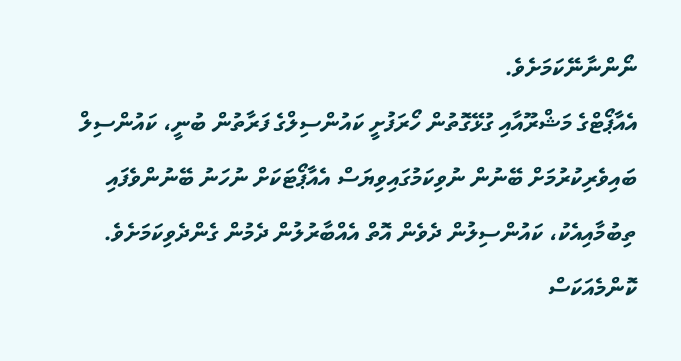ނޯންނާނޭކަމަށެވެ.
އެއާޕޯޓްގެ މަޝްރޫއާއި ގުޅޭގޮތުން ހޯރަފުށީ ކައުންސިލްގެ ފަރާތުން ބުނީ، ކައުންސިލް ބައިވެރިކުރުމަށް ބޭނުން ނުވިކަމުގައިވިޔަސް އެއާޕޯޓަކަށް ނުހަނު ބޭނުންވެފައި ތިބުމާއިއެކު، ކައުންސިލުން ދެވެން އޮތް އެއްބާރުލުން ދެމުން ގެންދެވިކަމަށެވެ.
ކޮންމެއަކަސް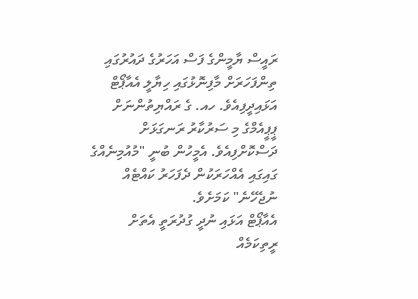ރައީސް ޔާމީންގެ ފަސް އަހަރުގެ ދައުރުގައި ތިންފަހަރަށް މާފިނޮޅުގައި ހިޔާލީ އެއާޕޯޓް އަޅައިދީފިއެވެ. ހއ. ގެ ރައްޔިތުންނަށް ޕީޕީއެމްގެ މި ސަރުކާރު ރަނގަޅަށް ދަސްކޮށްފިއެވެ. އެމީހުން ބުނީ "މުއުމިނެއްގެ ގައިގައި އެއްހަރަކުން ދެފަހަރު ކައްޓެއް ނުޖެހޭނެ" ކަމަށެވެ.
އެއާޕޯޓް އަޅައި ނުދީ ގުދުރަތީ އެތަށް ރީތިކަމެއް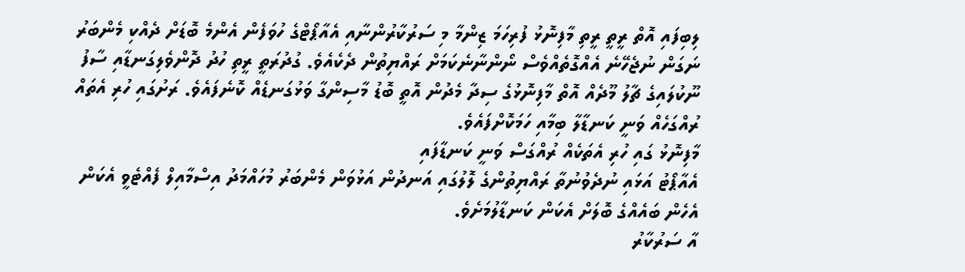ލިބިފައި އޮތް ރީތީ ރީތި މާފިނޮޅު ފުރިހަމަ ޒިންމާ މި ސަރުކާރުންނާއި އެއާޕޯޓްގެ ހުވަފެން އެންމެ ބޮޑަށް ދެއްކި މެންބަރު ނަގަން ނުޖެހޭނެ އެއްގޮތެއްވެސް ނޯންނާނެކަމަށް ރައްޔިތުން ދެކެއެވެ. ގުދުރަތީ ރީތި ހުދު ދޮންވެލިގަނޑާއި ސާފު ނޫކުލައިގެ ޗާލު މޫދެއް އޮތް މާފިނޮޅުގެ ސިދާ މެދުން އޮތީ ބޮޑު މާސިންގާ ވަޅުގަނޑެއް ކޮނެފައެވެ. ރަށުގައި ހުރި އެތައް ރުއްގަހެއް ވަނީ ކަނޑާލާ ބިމާއި ހަމަކޮށްފައެވެ.
މާފިނޮޅު ގައި ހުރި އެތަކެއް ރުއްގަސް ވަނީ ކަނޑާފައި
އެއާޕޯޓު އަޅައި ނުދެވުނުތާ ރައްޔިތުންގެ ލޮލުގައި އަނދުން އަޅުވަން މެންބަރު މުހައްމަދު އިސްމާއިލް ފެއްޓެވީ އެކަން އެހެން ބައެއްގެ ބޮލަށް އެކަން ކަނޑާލުމަށެވެ.
އާ ސަރުކާރު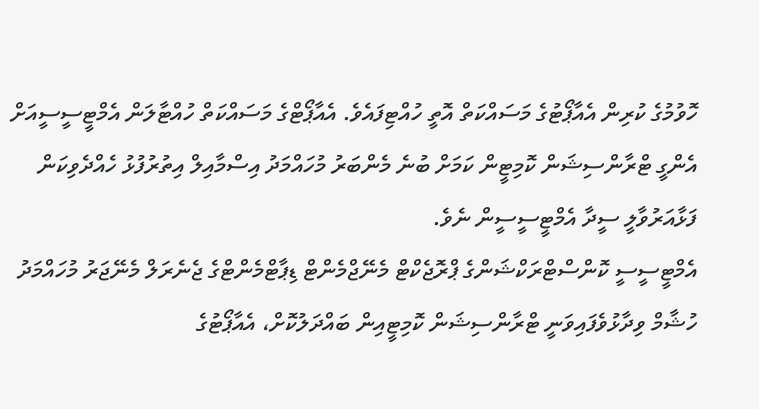ހޮވުމުގެ ކުރިން އެއާޕޯޓުގެ މަސައްކަތް އޮތީ ހުއްޓިފައެވެ. އެއާޕޯޓްގެ މަސައްކަތް ހުއްޓާލަން އެމްޓީސީސީއަށް އެންގީ ޓްރާންސިޝަން ކޮމިޓީން ކަމަށް ބުނެ މެންބަރު މުހައްމަދު އިސްމާއިލް އިތުރުފުޅު ހެއްދެވިކަން ފަޅާއަރުވާލީ ސީދާ އެމްޓީސީސީން ނެވެ.
އެމްޓީސީސީ ކޮންސްޓްރަކްޝަންގެ ޕްރޮޖެކްޓް މެނޭޖްމެންޓް ޑިޕާޓްމެންޓްގެ ޖެނެރަލް މެނޭޖަރު މުހައްމަދު ހުޝާމް ވިދާޅުވެފައިވަނީ ޓްރާންސިޝަން ކޮމިޓީއިން ބައްދަލުކޮށް، އެއާޕޯޓުގެ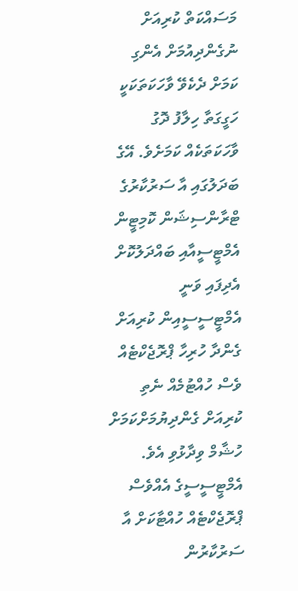މަސައްކަތް ކުރިއަށް ނުގެންދިއުމަށް އެންގި ކަމަށް ދެކެވޭ ވާހަކަތަކަކީ ހަގީގަތާ ހިލާފު ދޮގު ވާހަކަތަކެއް ކަމަށެވެ. އޭގެ ބަދަލުގައި އާ ސަރުކާރުގެ ޓްރާންސިޝަން ކޮމިޓީން އެމްޓީސީއާއި ބައްދަލުކޮށް އެދިފައި ވަނީ އެމްޓީސީސީއިން ކުރިއަށް ގެންދާ ހުރިހާ ޕްރޮޖެކްޓެއް ވެސް ހުއްޓުމެއް ނެތި ކުރިއަށް ގެންދިޔުމަށްކަމަށް ހުޝާމް ވިދާޅުވި އެވެ.
އެމްޓީސީސީގެ އެއްވެސް ޕްރޮޖެކްޓެއް ހުއްޓާކަށް އާ ސަރުކާރުން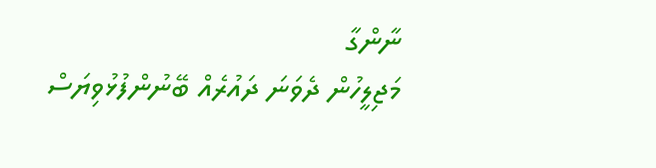ނާންގާ
މަޖިލީހުން ދެވަނަ ދައުރެއް ބޭނުންފުޅުވިޔަސް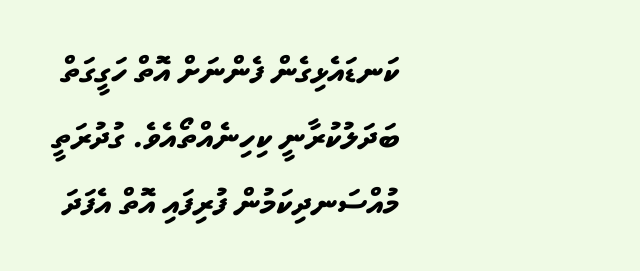ކަނޑައެޅިގެން ފެންނަށް އޮތް ހަގީގަތް ބަދަލުކުރާނީ ކިހިނެއްތޯއެވެ. ގުދުރަތީ މުއްސަނދިކަމުން ފުރިފައި އޮތް އެފަދަ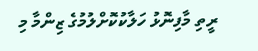ރީތި މާފިނޮޅު ހަލާކުކޮށްލުމުގެ ޒިންމާ މި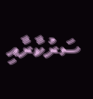ސަރުކާރާއި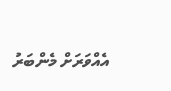އެއްވަރަށް މެންބަރު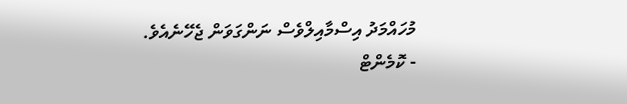މުހައްމަދު އިސްމާއިލްވެސް ނަންގަވަން ޖެހޭނެއެވެ.
- ކޮމެންޓް